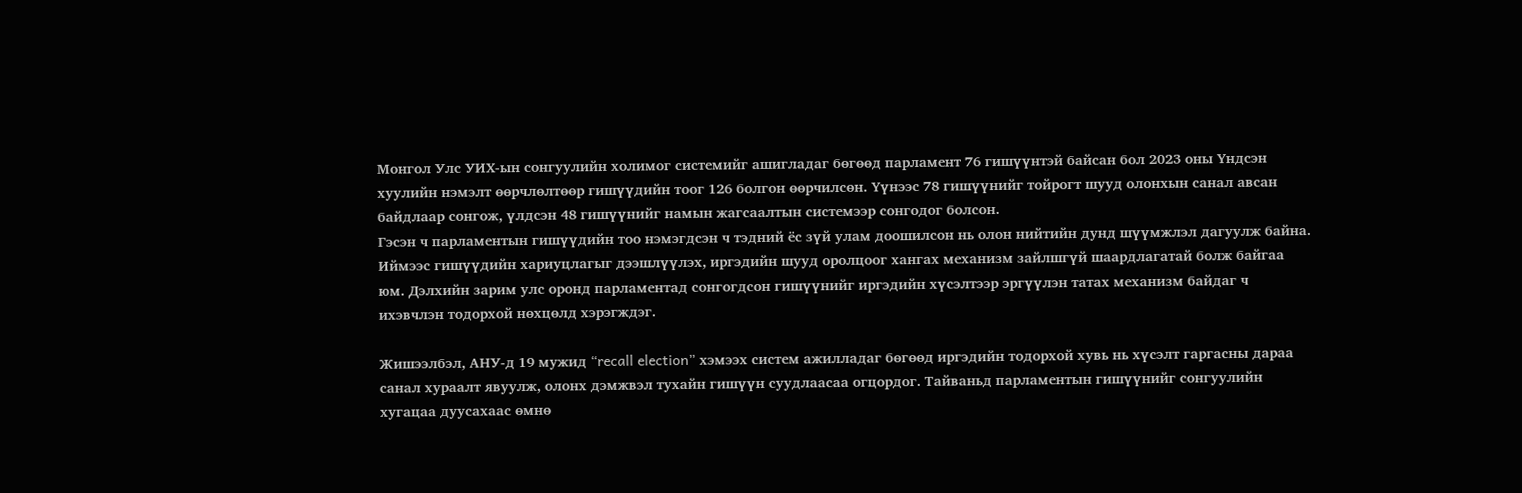Монгол Улс УИХ-ын сонгуулийн холимог системийг ашигладаг бөгөөд парламент 76 гишүүнтэй байсан бол 2023 оны Үндсэн хуулийн нэмэлт өөрчлөлтөөр гишүүдийн тоог 126 болгон өөрчилсөн. Үүнээс 78 гишүүнийг тойрогт шууд олонхын санал авсан байдлаар сонгож, үлдсэн 48 гишүүнийг намын жагсаалтын системээр сонгодог болсон.
Гэсэн ч парламентын гишүүдийн тоо нэмэгдсэн ч тэдний ёс зүй улам доошилсон нь олон нийтийн дунд шүүмжлэл дагуулж байна. Иймээс гишүүдийн хариуцлагыг дээшлүүлэх, иргэдийн шууд оролцоог хангах механизм зайлшгүй шаардлагатай болж байгаа юм. Дэлхийн зарим улс оронд парламентад сонгогдсон гишүүнийг иргэдийн хүсэлтээр эргүүлэн татах механизм байдаг ч ихэвчлэн тодорхой нөхцөлд хэрэгждэг.

Жишээлбэл, АНУ-д 19 мужид “recall election” хэмээх систем ажилладаг бөгөөд иргэдийн тодорхой хувь нь хүсэлт гаргасны дараа санал хураалт явуулж, олонх дэмжвэл тухайн гишүүн суудлаасаа огцордог. Тайваньд парламентын гишүүнийг сонгуулийн хугацаа дуусахаас өмнө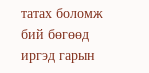татах боломж бий бөгөөд иргэд гарын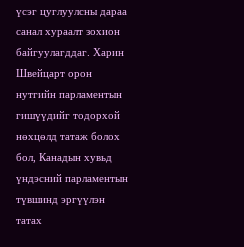үсэг цуглуулсны дараа санал хураалт зохион байгуулагддаг. Харин Швейцарт орон нутгийн парламентын гишүүдийг тодорхой нөхцөлд татаж болох бол, Канадын хувьд үндэсний парламентын түвшинд эргүүлэн татах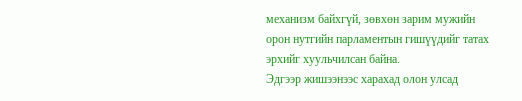механизм байхгүй, зөвхөн зарим мужийн орон нутгийн парламентын гишүүдийг татах эрхийг хуульчилсан байна.
Эдгээр жишээнээс харахад олон улсад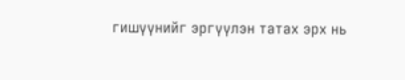гишүүнийг эргүүлэн татах эрх нь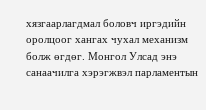хязгаарлагдмал боловч иргэдийн оролцоог хангах чухал механизм болж өгдөг. Монгол Улсад энэ санаачилга хэрэгжвэл парламентын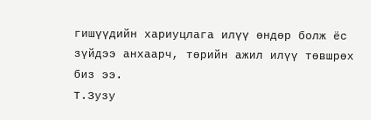гишүүдийн хариуцлага илүү өндөр болж ёс зүйдээ анхаарч, төрийн ажил илүү төвшрөх биз ээ.
Т.Зузу